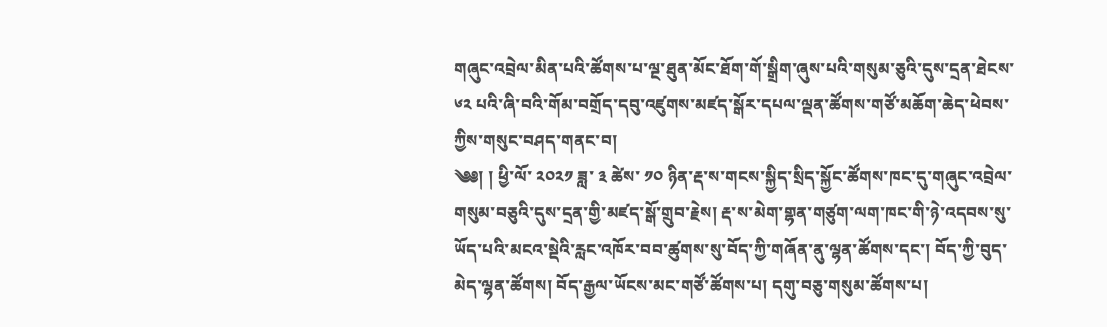གཞུང་འབྲེལ་མིན་པའི་ཚོགས་པ་ལྔ་ཐུན་མོང་ཐོག་གོ་སྒྲིག་ཞུས་པའི་གསུམ་ཅུའི་དུས་དྲན་ཐེངས་ ༦༢ པའི་ཞི་བའི་གོམ་བགྲོད་དབུ་འཛུགས་མཛད་སྒོར་དཔལ་ལྡན་ཚོགས་གཙོ་མཆོག་ཆེད་ཕེབས་ཀྱིས་གསུང་བཤད་གནང་བ།
༄༅། ། ཕྱི་ལོ་ ༢༠༢༡ ཟླ་ ༣ ཚེས་ ༡༠ ཉིན་རྡ་ས་གངས་སྐྱིད་སྲིད་སྐྱོང་ཚོགས་ཁང་དུ་གཞུང་འབྲེལ་གསུམ་བཅུའི་དུས་དྲན་གྱི་མཛད་སྒོ་གྲུབ་རྗེས། རྡ་ས་མེག་གྷན་གཙུག་ལག་ཁང་གི་ཉེ་འདབས་སུ་ཡོད་པའི་མངའ་སྡེའི་རླང་འཁོར་བབ་ཚུགས་སུ་བོད་ཀྱི་གཞོན་ནུ་ལྷན་ཚོགས་དང་། བོད་ཀྱི་བུད་མེད་ལྷན་ཚོགས། བོད་རྒྱལ་ཡོངས་མང་གཙོ་ཚོགས་པ། དགུ་བཅུ་གསུམ་ཚོགས་པ།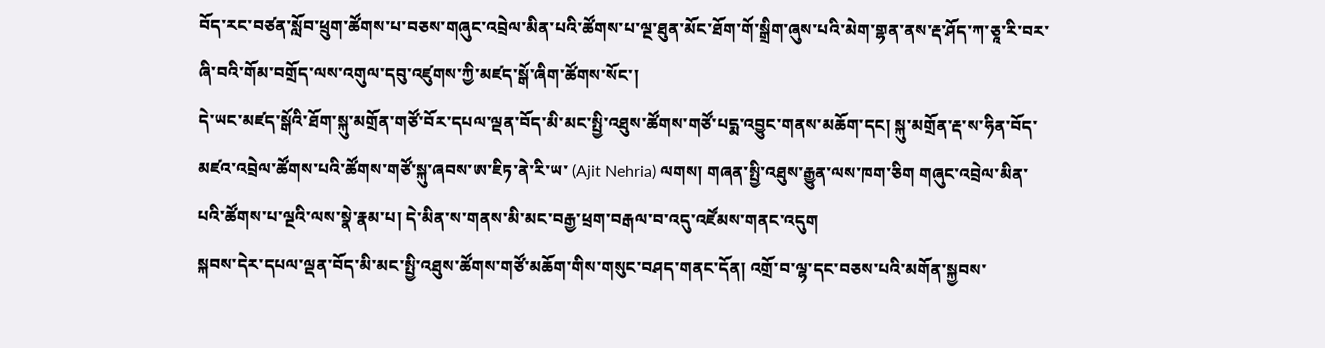བོད་རང་བཙན་སློབ་ཕྲུག་ཚོགས་པ་བཅས་གཞུང་འབྲེལ་མིན་པའི་ཚོགས་པ་ལྔ་ཐུན་མོང་ཐོག་གོ་སྒྲིག་ཞུས་པའི་མེག་གྷན་ནས་རྡ་ཤོད་ཀ་ཅཱ་རི་བར་ཞི་བའི་གོམ་བགྲོད་ལས་འགུལ་དབུ་འཛུགས་ཀྱི་མཛད་སྒོ་ཞིག་ཚོགས་སོང་།
དེ་ཡང་མཛད་སྒོའི་ཐོག་སྐུ་མགྲོན་གཙོ་བོར་དཔལ་ལྡན་བོད་མི་མང་སྤྱི་འཐུས་ཚོགས་གཙོ་པདྨ་འབྱུང་གནས་མཆོག་དང། སྐུ་མགྲོན་རྡ་ས་ཧིན་བོད་མཛའ་འབྲེལ་ཚོགས་པའི་ཚོགས་གཙོ་སྐུ་ཞབས་ཨ་ཇིཏ་ནེ་རི་ཡ་ (Ajit Nehria) ལགས། གཞན་སྤྱི་འཐུས་རྒྱུན་ལས་ཁག་ཅིག གཞུང་འབྲེལ་མིན་པའི་ཚོགས་པ་ལྔའི་ལས་སྣེ་རྣམ་པ། དེ་མིན་ས་གནས་མི་མང་བརྒྱ་ཕྲག་བརྒལ་བ་འདུ་འཛོམས་གནང་འདུག
སྐབས་དེར་དཔལ་ལྡན་བོད་མི་མང་སྤྱི་འཐུས་ཚོགས་གཙོ་མཆོག་གིས་གསུང་བཤད་གནང་དོན། འགྲོ་བ་ལྷ་དང་བཅས་པའི་མགོན་སྐྱབས་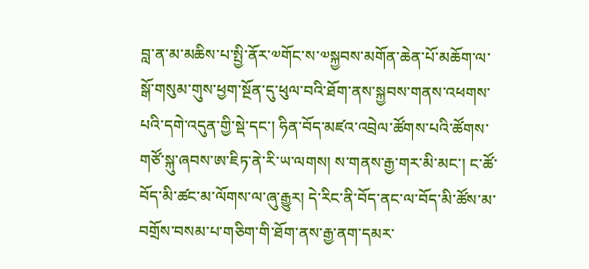བླ་ན་མ་མཆིས་པ་སྤྱི་ནོར་༧གོང་ས་༧སྐྱབས་མགོན་ཆེན་པོ་མཆོག་ལ་སྒོ་གསུམ་གུས་ཕྱག་སྔོན་དུ་ཕུལ་བའི་ཐོག་ནས་སྐྱབས་གནས་འཕགས་པའི་དགེ་འདུན་གྱི་སྡེ་དང་། ཧིན་བོད་མཛའ་འབྲེལ་ཚོགས་པའི་ཚོགས་གཙོ་སྐུ་ཞབས་ཨ་ཇིཏ་ནེ་རི་ཡ་ལགས། ས་གནས་རྒྱ་གར་མི་མང་། ང་ཚོ་བོད་མི་ཚང་མ་ལོགས་ལ་ཞུ་རྒྱུར། དེ་རིང་ནི་བོད་ནང་ལ་བོད་མི་ཚོས་མ་བགྲོས་བསམ་པ་གཅིག་གི་ཐོག་ནས་རྒྱ་ནག་དམར་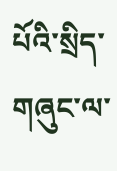པོའི་སྲིད་གཞུང་ལ་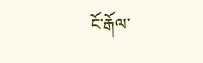ངོ་རྒོལ་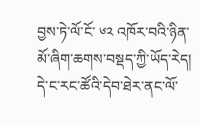བྱས་ཏེ་ལོ་ངོ་ ༦༢ འཁོར་བའི་ཉིན་མོ་ཞིག་ཆགས་བསྡད་ཀྱི་ཡོད་རེད། དེ་ང་རང་ཚོའི་དེབ་ཐེར་ནང་ལོ་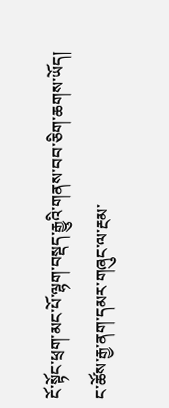ངོ་སྟོང་ཕྲག་མང་པོ་ལྷག་བསྡད་རྒྱུའི་གནས་བབ་ཅིག་ཆགས་ཡོད། ང་ཚོས་རྒྱ་ནག་དམར་གཞུང་ལ་རྔམ་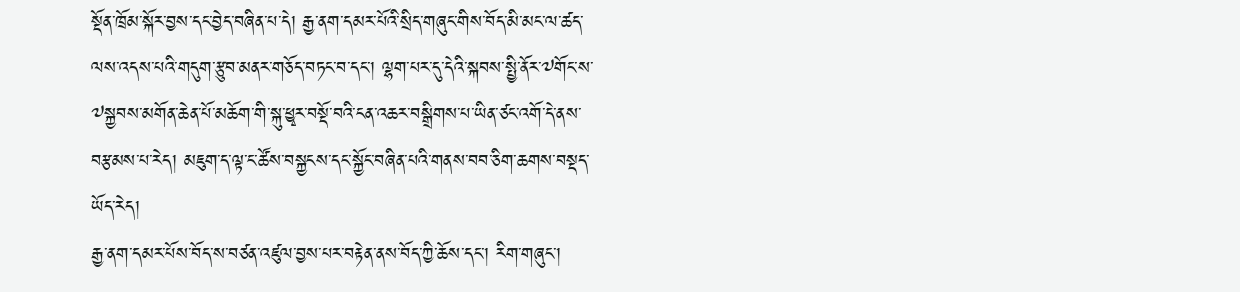སྡོན་ཁྲོམ་སྐོར་བྱས་དང་བྱེད་བཞིན་པ་དེ། རྒྱ་ནག་དམར་པོའི་སྲིད་གཞུང་གིས་བོད་མི་མང་ལ་ཚད་ལས་འདས་པའི་གདུག་རྩུབ་མནར་གཅོད་བཏང་བ་དང་། ལྷག་པར་དུ་དེའི་སྐབས་སྤྱི་ནོར་༧གོང་ས་༧སྐྱབས་མགོན་ཆེན་པོ་མཆོག་གི་སྐུ་ཕྱྭར་བསྡོ་བའི་ངན་འཆར་བསྒྲིགས་པ་ཡིན་ཙང་འགོ་དེ་ནས་བརྩམས་པ་རེད། མཇུག་ད་ལྟ་ང་ཚོས་བསྐྱངས་དང་སྐྱོང་བཞིན་པའི་གནས་བབ་ཅིག་ཆགས་བསྡད་ཡོད་རེད།
རྒྱ་ནག་དམར་པོས་བོད་ས་བཙན་འཛུལ་བྱས་པར་བརྟེན་ནས་བོད་ཀྱི་ཆོས་དང་། རིག་གཞུང་།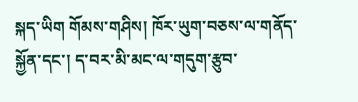སྐད་ཡིག གོམས་གཤིས། ཁོར་ཡུག་བཅས་ལ་གནོད་སྐྱོན་དང་། ད་བར་མི་མང་ལ་གདུག་རྩུབ་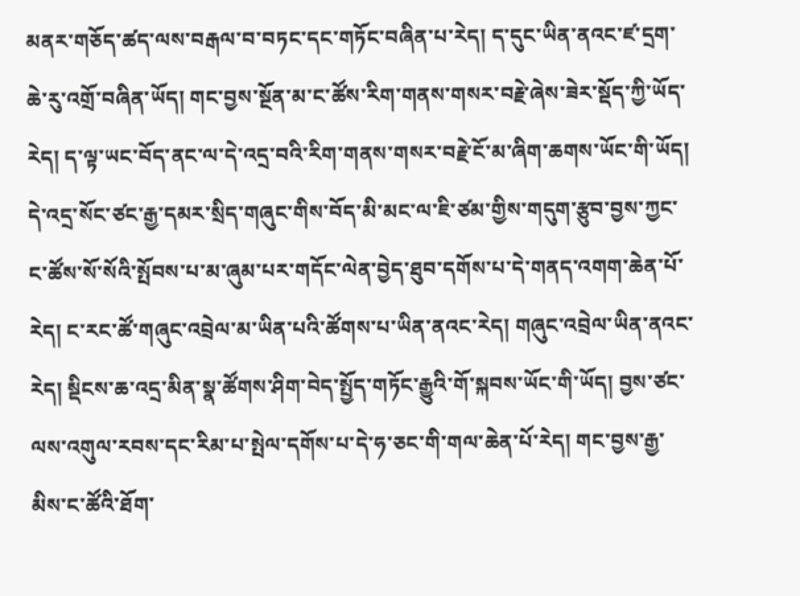མནར་གཅོད་ཚད་ལས་བརྒལ་བ་བཏང་དང་གཏོང་བཞིན་པ་རེད། ད་དུང་ཡིན་ནའང་ཛ་དྲག་ཆེ་རུ་འགྲོ་བཞིན་ཡོད། གང་བྱས་སྔོན་མ་ང་ཚོས་རིག་གནས་གསར་བརྗེ་ཞེས་ཟེར་སྡོད་ཀྱི་ཡོད་རེད། ད་ལྟ་ཡང་བོད་ནང་ལ་དེ་འདྲ་བའི་རིག་གནས་གསར་བརྗེ་ངོ་མ་ཞིག་ཆགས་ཡོང་གི་ཡོད། དེ་འདྲ་སོང་ཙང་རྒྱ་དམར་སྲིད་གཞུང་གིས་བོད་མི་མང་ལ་ཇི་ཙམ་གྱིས་གདུག་རྩུབ་བྱས་ཀྱང་ང་ཚོས་སོ་སོའི་སྤོབས་པ་མ་ཞུམ་པར་གདོང་ལེན་བྱེད་ཐུབ་དགོས་པ་དེ་གནད་འགག་ཆེན་པོ་རེད། ང་རང་ཚོ་གཞུང་འབྲེལ་མ་ཡིན་པའི་ཚོགས་པ་ཡིན་ནའང་རེད། གཞུང་འབྲེལ་ཡིན་ནའང་རེད། སྡིངས་ཆ་འདྲ་མིན་སྣ་ཚོགས་ཤིག་བེད་སྤྱོད་གཏོང་རྒྱུའི་གོ་སྐབས་ཡོང་གི་ཡོད། བྱས་ཙང་ལས་འགུལ་རབས་དང་རིམ་པ་སྤེལ་དགོས་པ་དེ་ཧ་ཅང་གི་གལ་ཆེན་པོ་རེད། གང་བྱས་རྒྱ་མིས་ང་ཚོའི་ཐོག་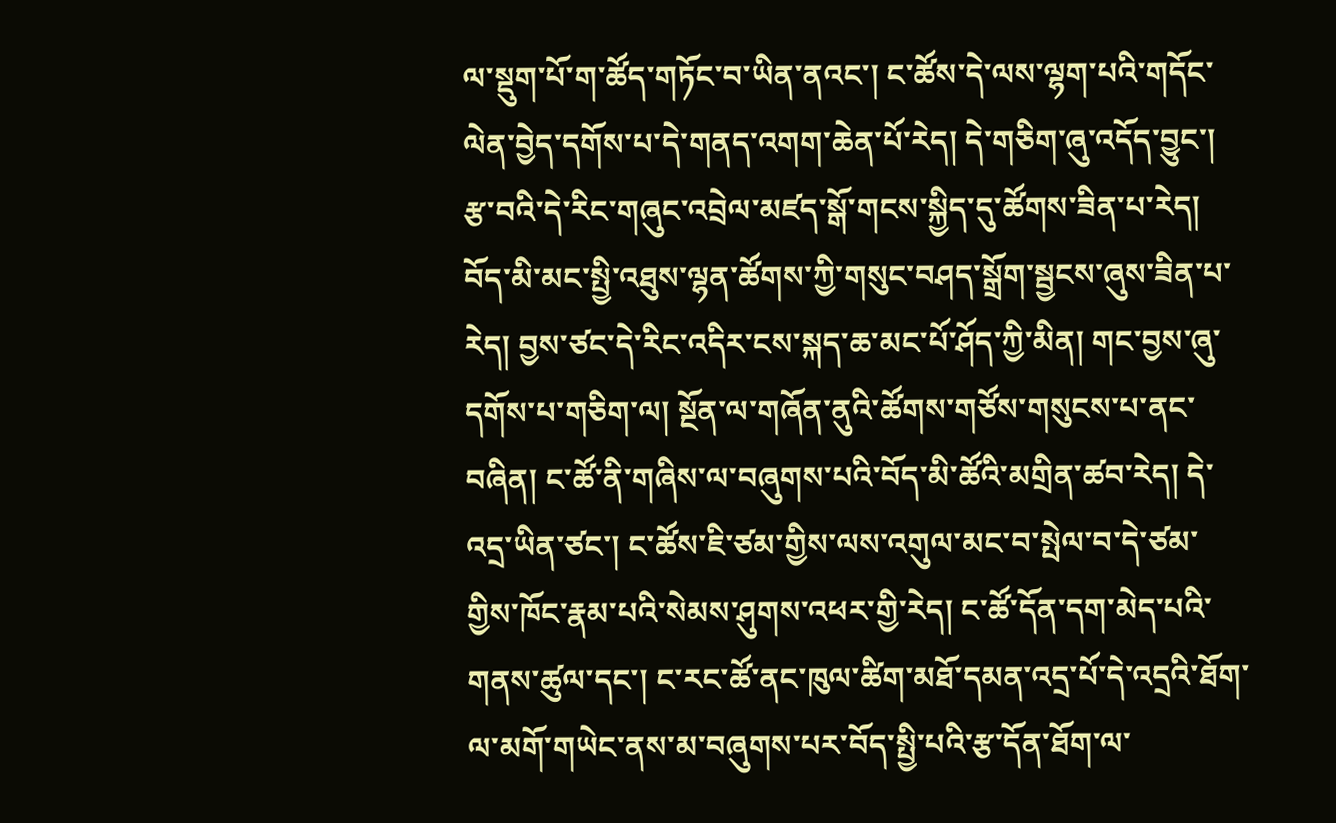ལ་སྡུག་པོ་ག་ཚོད་གཏོང་བ་ཡིན་ནའང་། ང་ཚོས་དེ་ལས་ལྷག་པའི་གདོང་ལེན་བྱེད་དགོས་པ་དེ་གནད་འགག་ཆེན་པོ་རེད། དེ་གཅིག་ཞུ་འདོད་བྱུང་།
རྩ་བའི་དེ་རིང་གཞུང་འབྲེལ་མཛད་སྒོ་གངས་སྐྱིད་དུ་ཚོགས་ཟིན་པ་རེད། བོད་མི་མང་སྤྱི་འཐུས་ལྷན་ཚོགས་ཀྱི་གསུང་བཤད་སྒྲོག་སྦྱངས་ཞུས་ཟིན་པ་རེད། བྱས་ཙང་དེ་རིང་འདིར་ངས་སྐད་ཆ་མང་པོ་ཤོད་ཀྱི་མིན། གང་བྱས་ཞུ་དགོས་པ་གཅིག་ལ། སྔོན་ལ་གཞོན་ནུའི་ཚོགས་གཙོས་གསུངས་པ་ནང་བཞིན། ང་ཚོ་ནི་གཞིས་ལ་བཞུགས་པའི་བོད་མི་ཚོའི་མགྲིན་ཚབ་རེད། དེ་འདྲ་ཡིན་ཙང་། ང་ཚོས་ཇི་ཙམ་གྱིས་ལས་འགུལ་མང་བ་སྤེལ་བ་དེ་ཙམ་གྱིས་ཁོང་རྣམ་པའི་སེམས་ཤུགས་འཕར་གྱི་རེད། ང་ཚོ་དོན་དག་མེད་པའི་གནས་ཚུལ་དང་། ང་རང་ཚོ་ནང་ཁུལ་ཚིག་མཐོ་དམན་འདྲ་པོ་དེ་འདྲའི་ཐོག་ལ་མགོ་གཡེང་ནས་མ་བཞུགས་པར་བོད་སྤྱི་པའི་རྩ་དོན་ཐོག་ལ་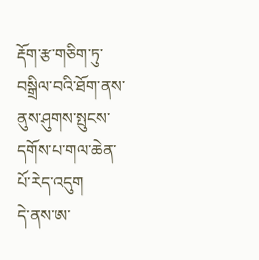རྡོག་རྩ་གཅིག་ཏུ་བསྒྲིལ་བའི་ཐོག་ནས་ནུས་ཤུགས་སྤུངས་དགོས་པ་གལ་ཆེན་པོ་རེད་འདུག
དེ་ནས་ཨ་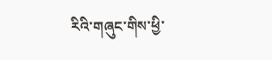རིའི་གཞུང་གིས་ཕྱི་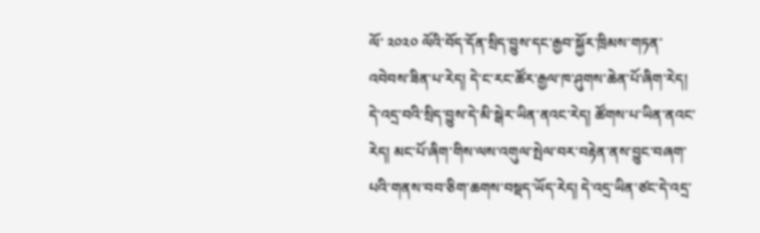ལོ་ ༢༠༢༠ ལོའི་བོད་དོན་སྲིད་བྱུས་དང་རྒྱབ་སྐྱོར་ཁྲིམས་གཏན་འབེབས་ཟིན་པ་རེད། དེ་ང་རང་ཚོར་རྒྱལ་ཁ་ཤུགས་ཆེན་པོ་ཞིག་རེད། དེ་འདྲ་བའི་སྲིད་བྱུས་དེ་མི་སྒེར་ཡིན་ནའང་རེད། ཚོགས་པ་ཡིན་ནའང་རེད། མང་པོ་ཞིག་གིས་ལས་འགུལ་སྤེལ་བར་བརྟེན་ནས་བྱུང་བཞག་པའི་གནས་བབ་ཅིག་ཆགས་བསྡད་ཡོད་རེད། དེ་འདྲ་ཡིན་ཙང་དེ་འདྲ་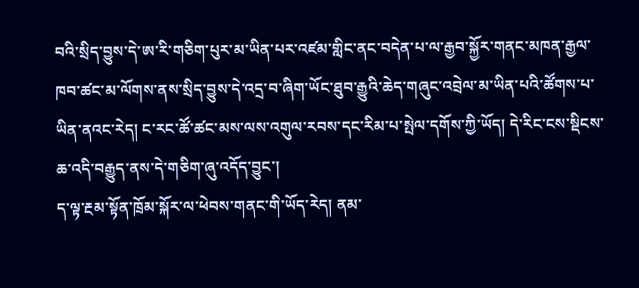བའི་སྲིད་བྱུས་དེ་ཨ་རི་གཅིག་པུར་མ་ཡིན་པར་འཛམ་གླིང་ནང་བདེན་པ་ལ་རྒྱབ་སྐྱོར་གནང་མཁན་རྒྱལ་ཁབ་ཚང་མ་ལོགས་ནས་སྲིད་བྱུས་དེ་འདྲ་བ་ཞིག་ཡོང་ཐུབ་རྒྱུའི་ཆེད་གཞུང་འབྲེལ་མ་ཡིན་པའི་ཚོགས་པ་ཡིན་ནའང་རེད། ང་རང་ཚོ་ཚང་མས་ལས་འགུལ་རབས་དང་རིམ་པ་སྤེལ་དགོས་ཀྱི་ཡོད། དེ་རིང་ངས་སྡིངས་ཆ་འདི་བརྒྱུད་ནས་དེ་གཅིག་ཞུ་འདོད་བྱུང་།
ད་ལྟ་རྔམ་སྟོན་ཁྲོམ་སྐོར་ལ་ཕེབས་གནང་གི་ཡོད་རེད། ནམ་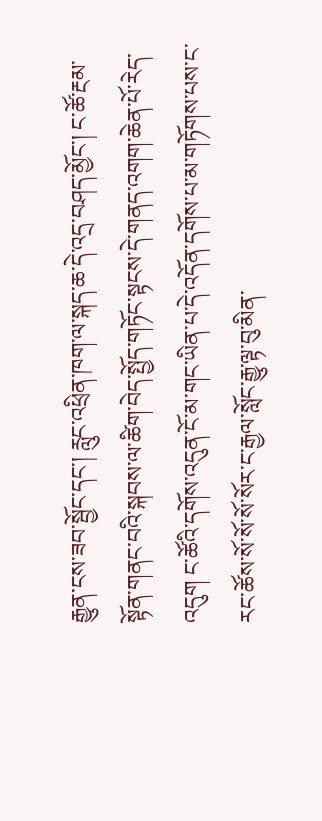རྒྱུན་ངས་ཟབ་སྦྱོང་དང་། རླུང་འཕྲིན་ཁག་ལ་སྐད་ཆ་དེ་འདྲ་བཤད་མྱོང་། ང་ཚོ་རྔམ་སྟོན་གནང་བའི་སྐབས་ལ་ཚིག་བེད་སྤྱོད་གཏོང་སྟངས་དེ་གནད་འགག་ཆེན་པོ་རེད་འདུག ང་ཚོའི་དགོས་འདུན་ངོ་མ་གང་ཡིན་པ་དེ་འདོན་དགོས་པ་མ་གཏོགས་པས་ང་རང་ཚོས་སོ་སོ་སོ་སོར་ང་རྒྱལ་སློང་རྒྱུ་ལྟ་བུ་མིན་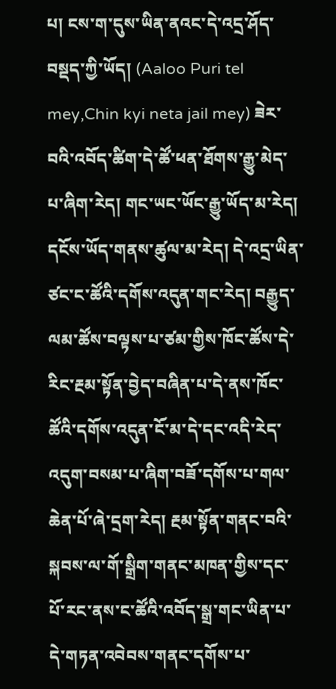པ། ངས་ག་དུས་ཡིན་ནའང་དེ་འདྲ་ཤོད་བསྡད་ཀྱི་ཡོད། (Aaloo Puri tel mey,Chin kyi neta jail mey) ཟེར་བའི་འབོད་ཚིག་དེ་ཚོ་ཕན་ཐོགས་རྒྱུ་མེད་པ་ཞིག་རེད། གང་ཡང་ཡོང་རྒྱུ་ཡོད་མ་རེད། དངོས་ཡོད་གནས་ཚུལ་མ་རེད། དེ་འདྲ་ཡིན་ཙང་ང་ཚོའི་དགོས་འདུན་གང་རེད། བརྒྱུད་ལམ་ཚོས་བལྟས་པ་ཙམ་གྱིས་ཁོང་ཚོས་དེ་རིང་རྔམ་སྟོན་བྱེད་བཞིན་པ་དེ་ནས་ཁོང་ཚོའི་དགོས་འདུན་ངོ་མ་དེ་དང་འདི་རེད་འདུག་བསམ་པ་ཞིག་བཟོ་དགོས་པ་གལ་ཆེན་པོ་ཞེ་དྲག་རེད། རྔམ་སྟོན་གནང་བའི་སྐབས་ལ་གོ་སྒྲིག་གནང་མཁན་གྱིས་དང་པོ་རང་ནས་ང་ཚོའི་འབོད་སྒྲ་གང་ཡིན་པ་དེ་གཏན་འབེབས་གནང་དགོས་པ་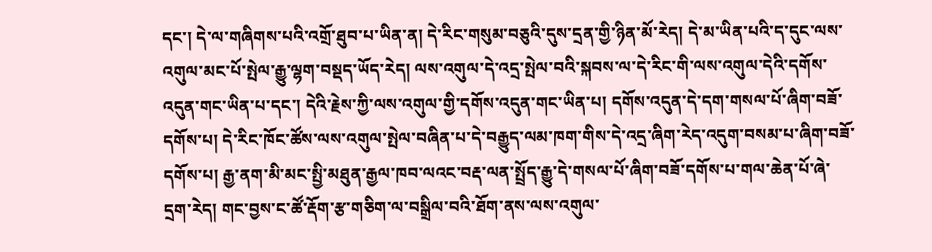དང་། དེ་ལ་གཞིགས་པའི་འགྲོ་ཐུབ་པ་ཡིན་ན། དེ་རིང་གསུམ་བཅུའི་དུས་དྲན་གྱི་ཉིན་མོ་རེད། དེ་མ་ཡིན་པའི་ད་དུང་ལས་འགུལ་མང་པོ་སྤེལ་རྒྱུ་ལྷག་བསྡད་ཡོད་རེད། ལས་འགུལ་དེ་འདྲ་སྤེལ་བའི་སྐབས་ལ་དེ་རིང་གི་ལས་འགུལ་དེའི་དགོས་འདུན་གང་ཡིན་པ་དང་། དེའི་རྗེས་ཀྱི་ལས་འགུལ་གྱི་དགོས་འདུན་གང་ཡིན་པ། དགོས་འདུན་དེ་དག་གསལ་པོ་ཞིག་བཟོ་དགོས་པ། དེ་རིང་ཁོང་ཚོས་ལས་འགུལ་སྤེལ་བཞིན་པ་དེ་བརྒྱུད་ལམ་ཁག་གིས་དེ་འདྲ་ཞིག་རེད་འདུག་བསམ་པ་ཞིག་བཟོ་དགོས་པ། རྒྱ་ནག་མི་མང་སྤྱི་མཐུན་རྒྱལ་ཁབ་ལའང་བརྡ་ལན་སྤྲོད་རྒྱུ་དེ་གསལ་པོ་ཞིག་བཟོ་དགོས་པ་གལ་ཆེན་པོ་ཞེ་དྲག་རེད། གང་བྱས་ང་ཚོ་རྡོག་རྩ་གཅིག་ལ་བསྒྲིལ་བའི་ཐོག་ནས་ལས་འགུལ་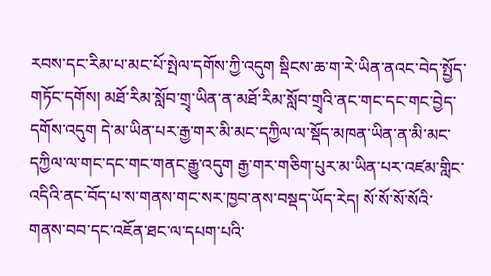རབས་དང་རིམ་པ་མང་པོ་སྤེལ་དགོས་ཀྱི་འདུག སྡིངས་ཆ་ག་རེ་ཡིན་ནའང་བེད་སྤྱོད་གཏོང་དགོས། མཐོ་རིམ་སློབ་གྲྭ་ཡིན་ན་མཐོ་རིམ་སློབ་གྲྭའི་ནང་གང་དང་གང་བྱེད་དགོས་འདུག དེ་མ་ཡིན་པར་རྒྱ་གར་མི་མང་དཀྱིལ་ལ་སྡོད་མཁན་ཡིན་ན་མི་མང་དཀྱིལ་ལ་གང་དང་གང་གནང་རྒྱུ་འདུག རྒྱ་གར་གཅིག་པུར་མ་ཡིན་པར་འཛམ་གླིང་འདིའི་ནང་བོད་པ་ས་གནས་གང་སར་ཁྱབ་ནས་བསྡད་ཡོད་རེད། སོ་སོ་སོ་སོའི་གནས་བབ་དང་འཇོན་ཐང་ལ་དཔག་པའི་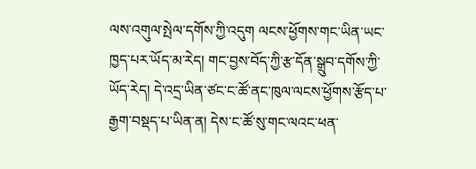ལས་འགུལ་སྤེལ་དགོས་ཀྱི་འདུག ལངས་ཕྱོགས་གང་ཡིན་ཡང་ཁྱད་པར་ཡོད་མ་རེད། གང་བྱས་བོད་ཀྱི་རྩ་དོན་སྒྲུབ་དགོས་ཀྱི་ཡོད་རེད། དེ་འདྲ་ཡིན་ཙང་ང་ཚོ་ནང་ཁུལ་ལངས་ཕྱོགས་རྩོད་པ་རྒྱག་བསྡད་པ་ཡིན་ན། དེས་ང་ཚོ་སུ་གང་ལའང་ཕན་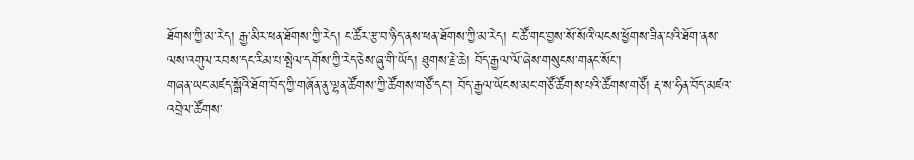ཐོགས་ཀྱི་མ་རེད། རྒྱ་མིར་ཕན་ཐོགས་ཀྱི་རེད། ང་ཚོར་རྩ་བ་ཉིད་ནས་ཕན་ཐོགས་ཀྱི་མ་རེད། ང་ཚོ་གང་བྱས་སོ་སོའི་ལངས་ཕྱོགས་ཟིན་པའི་ཐོག་ནས་ལས་འགུལ་རབས་དང་རིམ་པ་སྤེལ་དགོས་ཀྱི་རེད་ཅེས་ཞུ་གི་ཡོད། ཐུགས་རྗེ་ཆེ། བོད་རྒྱལ་ལོ་ཞེས་གསུངས་གནང་སོང་།
གཞན་ཡང་མཛད་སྒོའི་ཐོག་བོད་ཀྱི་གཞོན་ནུ་ལྷན་ཚོགས་ཀྱི་ཚོགས་གཙོ་དང་། བོད་རྒྱལ་ཡོངས་མང་གཙོ་ཚོགས་པའི་ཚོགས་གཙོ། རྡ་ས་ཧིན་བོད་མཛའ་འབྲེལ་ཚོགས་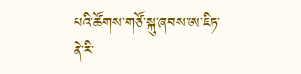པའི་ཚོགས་གཙོ་སྐུ་ཞབས་ཨ་ཇིཏ་ནེ་རི་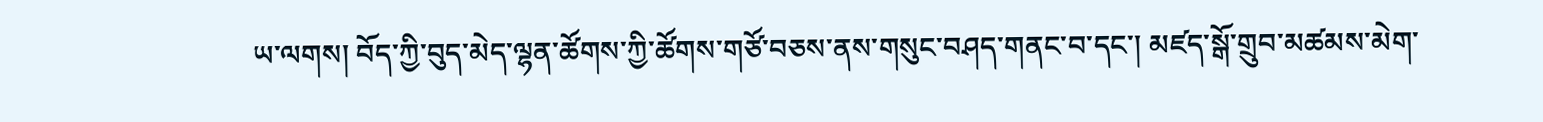ཡ་ལགས། བོད་ཀྱི་བུད་མེད་ལྷན་ཚོགས་ཀྱི་ཚོགས་གཙོ་བཅས་ནས་གསུང་བཤད་གནང་བ་དང་། མཛད་སྒོ་གྲུབ་མཚམས་མེག་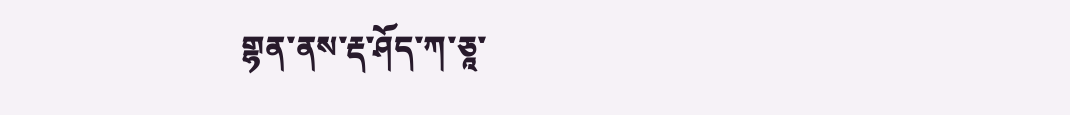གྷན་ནས་རྡ་ཤོད་ཀ་ཅཱ་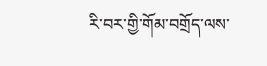རི་བར་གྱི་གོམ་བགྲོད་ལས་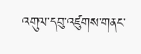འགུལ་དབུ་འཛུགས་གནང་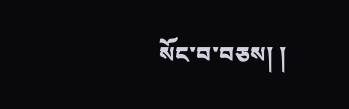སོང་བ་བཅས། །